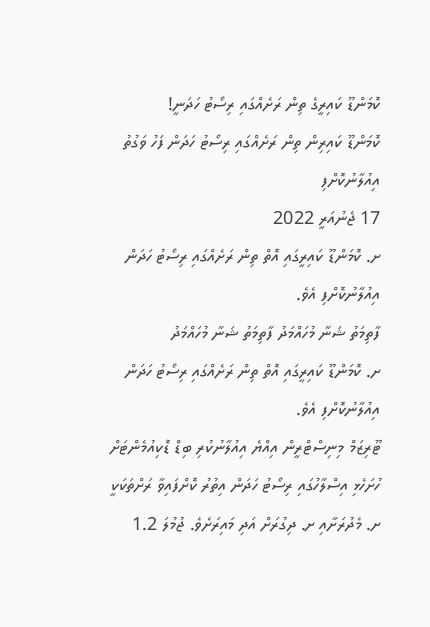ކޮމަންޑޫ ކައިރީގެ ތިން ރަށެއްގައި ރިސޯޓު ހަދަނީ!
ކޮމަންޑޫ ކައިރިން ތިން ރަށެއްގައި ރިސޯޓު ހަދަން ފަހު ވަގުތު އިއުލާނުކޮށްފި
17 ޖެނުއަރީ 2022
ށ. ކޮމަންޑޫ ކައިރީގައި އޮތް ތިން ރަށެއްގައި ރިސޯޓު ހަދަން އިއުލާނުކޮށްފި އެވެ.
ފާތިމަތު ޝަނާ މުހައްމަދު ފާތިމަތު ޝަނާ މުހައްމަދު
ށ. ކޮމަންޑޫ ކައިރީގައި އޮތް ތިން ރަށެއްގައި ރިސޯޓު ހަދަން އިއުލާނުކޮށްފި އެވެ.
ޓޫރިޒަމް މިނިސްޓްރީން އިއްޔެ އިއުލާނުކުރި ބިޑް ޑޮކިއުމެންޓަށް ހުށަހެޅި އިސްލާހުގައި ރިސޯޓު ހަދަން އިތުރު ކޮށްފައިވާ ރަށްތަކަކީ ށ. މެދުރަށާއި ށ. ދިގުރަށް އަދި މައިރަށެވެ. ޖުމުލަ 1.2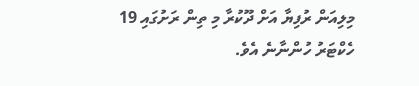މިލިއަން ރުފިޔާ އަށް ދޫކުރާ މި ތިން ރަށުގައި 19 ހެކްޓަރު ހުންނާނެ އެވެ.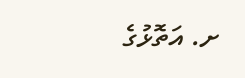ށ. އަތޮޅުގެ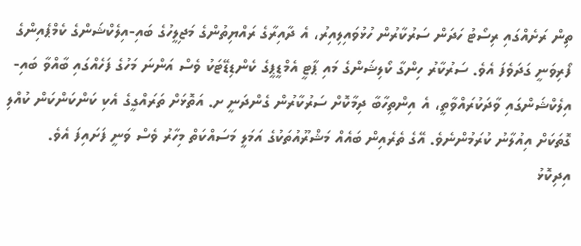ތިން ރަށެއްގައި ރިސޯޓު ހަދަން ސަރުކާރުން ހުޅުވައިލިއިރު، އެ ދާއިރާގެ ރައްޔިތުންގެ މަޖިލީހުގެ ބައި-އިލެކްޝަންގެ ކެމްޕެއިންގެ ފޯރިވަނީ ގަދަވެފަ އެވެ. ސަރުކާރު ހިންގާ ކޯލިޝަންގެ މައި ޕާޓީ އެމްޑީޕީގެ ކެންޑިޑޭޓަކު ވެސް އަންނަ މަހުގެ ފަހެއްގައި ބާއްވާ ބައި-އިލެކްޝަންގައި ވާދަކުރައްވާތީ، އެ އިންތިހާބާ ދިމާކޮށް ސަރުކާރުން ގެންދަނީ ށ. އަތޮޅަށް ތަރައްގީގެ އެކި ކަންކަންކަން ކުއްލި ގޮތަކަށް އިއުލާނު ކުރަމުންނެވެ. އޭގެ ތެރެއިން ބައެއް މަޝްރޫއުތަކުގެ އަމަލީ މަސައްކަތް މިހާރު ވެސް ވަނީ ފަށައިފަ އެވެ.
އިދިކޮޅު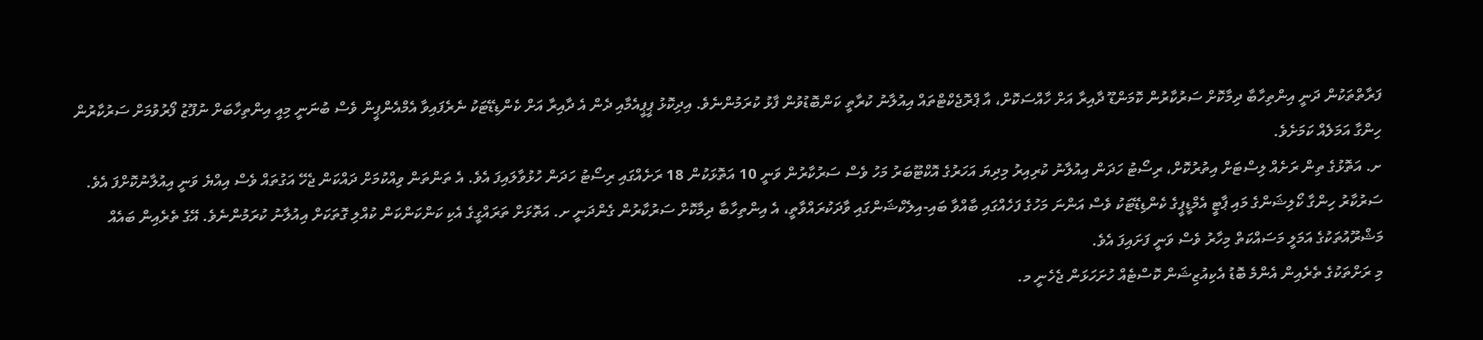ފަރާތްތަކުން ދަނީ އިންތިހާބާ ދިމާކޮށް ސަރުކާރުން ކޮމަންޑޫ ދާއިރާ އަށް ހާއްސަކޮށް، އާ ޕްރޮޖެކްޓްތައް އިއުލާނު ކުރާތީ ކަންބޮޑުވުން ފާޅު ކުރަމުންނެވެ. އިދިކޮޅު ޕީޕީއެމާއި ދެން އެ ދާއިރާ އަށް ކެންޑިޑޭޓަކު ނެރެފައިވާ އެމްއެންޕީން ވެސް ބުނަނީ މިއީ އިންތިހާބަށް ނުފޫޒު ފޯރުވުމަށް ސަރުކާރުން ހިންގާ އަމަލެއް ކަމަށެވެ.
ށ. އަތޮޅުގެ ތިން ރަށެއް ލިސްޓަށް އިތުރުކޮށް، ރިސޯޓު ހަދަން އިއުލާނު ކުރިއިރު މިދިޔަ އަހަރުގެ އޮކްޓޫބަރު މަހު ވެސް ސަރުކާރުން ވަނީ 10 އަތޮޅަކުން 18 ރަށެއްގައި ރިސޯޓު ހަދަން ހުޅުވާލައިފަ އެވެ. އެ ތަންތަން ވިއްކުމަށް ދައްކަން ޖެހޭ އަގުތައް ވެސް އިއްޔެ ވަނީ އިއުލާނުކޮށްފަ އެވެ.
ސަރުކާރު ހިންގާ ކޯލިޝަންގެ މައި ޕާޓީ އެމްޑީޕީގެ ކެންޑިޑޭޓަކު ވެސް އަންނަ މަހުގެ ފަހެއްގައި ބާއްވާ ބައި-އިލެކްޝަންގައި ވާދަކުރައްވާތީ، އެ އިންތިހާބާ ދިމާކޮށް ސަރުކާރުން ގެންދަނީ ށ. އަތޮޅަށް ތަރައްގީގެ އެކި ކަންކަންކަން ކުއްލި ގޮތަކަށް އިއުލާނު ކުރަމުންނެވެ. އޭގެ ތެރެއިން ބައެއް މަޝްރޫއުތަކުގެ އަމަލީ މަސައްކަތް މިހާރު ވެސް ވަނީ ފަށައިފަ އެވެ.
މި ރަށްތަކުގެ ތެރެއިން އެންމެ ބޮޑު އެކިއުޒިޝަން ކޮސްޓެއް ހުށަހަޅަން ޖެހެނީ މ.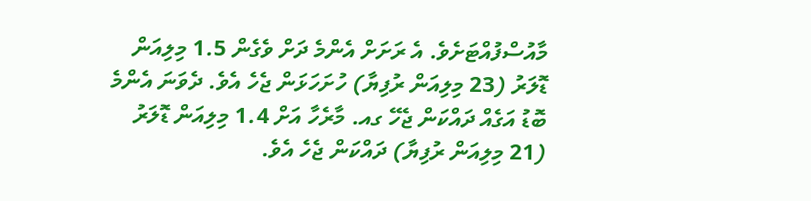މާއުސްފުއްޓަށެވެ. އެ ރަށަށް އެންމެ ދަށް ވެގެން 1.5 މިލިއަން ޑޮލަރު (23 މިލިއަން ރުފިޔާ) ހުށަހަޅަން ޖެހެ އެވެ. ދެވަނަ އެންމެ ބޮޑު އަގެއް ދައްކަން ޖެހޭ ގއ. މާރެހާ އަށް 1.4 މިލިއަން ޑޮލަރު (21 މިލިއަން ރުފިޔާ) ދައްކަން ޖެހެ އެވެ.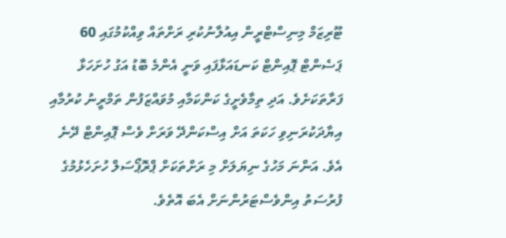ޓޫރިޒަމް މިނިސްޓްރީން އިއުލާނުކުރި ރަށްތައް ވިއްކުމުގައި 60 ޕަސެންޓް ޕޮއިންޓް ކަނޑައަޅާފައި ވަނީ އެންމެ ބޮޑު އަގު ހުށަހަޅާ ފަރާތަކަށެވެ. އަދި ތިމާވެށީގެ ކަންކަމާއި މުވައްޒަފުން ތަމްރީނު ކުރުމާއި އިޔާދަކުރަނިވި ހަކަތަ އަށް އިސްކަންދޭ ވަރަށް ވެސް ޕޮއިންޓް ދޭނެ އެވެ. އަންނަ މަހުގެ ނިޔަލަށް މި ރަށްތަކަށް ޕްރޮޕޯސަލް ހުށަހެޅުމުގެ ފުރުސަތު އިންވެސްޓަރުންނަށް އެބަ އޮތެވެ.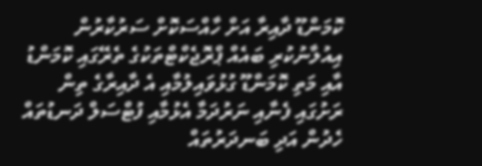ކޮމަންޑޫ ދާއިރާ އަށް ހާއްސަކޮށް ސަރުކާރުން އިއުލާނުކުރި ބައެއް ޕްރޮޖެކްޓްތަކުގެ ތެރޭގައި ކޮމަންޑު އާއި މަތި ކޮމަންޑޫ ގުޅުވައިލުމާއި އެ ދާއިރާގެ ތިން ރަށުގައި ފެނާއި ނަރުދަމާ އެޅުމާއި ފުޓްސަލް ދަނޑުތައް ހެދުން އަދި ބަނދަރުތައް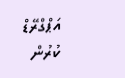އަޕްގްރޭޑް ކުރުން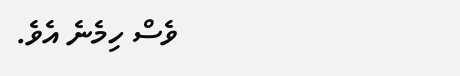ވެސް ހިމެނެ އެވެ.